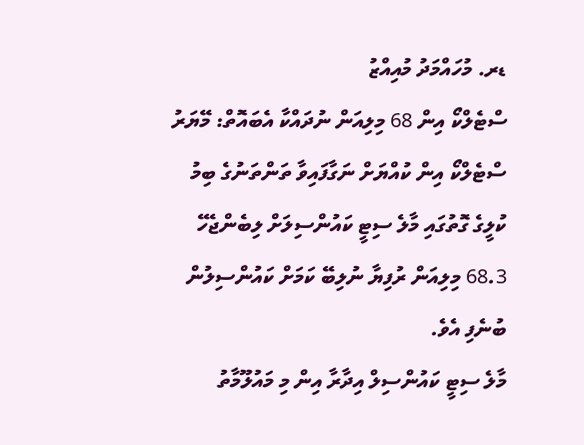ޑރ. މުހައްމަދު މުއިއްޒު
ސްޓެލްކޯ އިން 68 މިލިއަން ނުދައްކާ އެބައޮތް: މޭޔަރު
ސްޓެލްކޯ އިން ކުއްޔަށް ނަގާފައިވާ ތަންތަނުގެ ބިމު ކުލީގެ ގޮތުގައި މާލެ ސިޓީ ކައުންސިލަށް ލިބެންޖެހޭ 68.3 މިލިއަން ރުފިޔާ ނުލިބޭ ކަމަށް ކައުންސިލުން ބުނެފި އެވެ.
މާލެ ސިޓީ ކައުންސިލް އިދާރާ އިން މި މައުލޫމާތު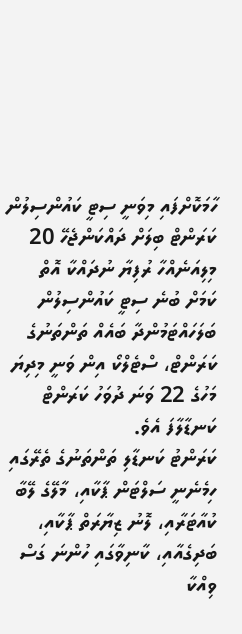ހާމަކޮށްފައި މިވަނީ ސިޓީ ކައުންސިލުން ކަރަންޓް ބިލަށް ދައްކަންޖެހޭ 20 މިލިއަނެއްހާ ރުފިޔާ ނުދައްކާ އޮތް ކަމަށް ބުނެ ސިޓީ ކައުންސިލުން ބަލަހައްޓަމުންދާ ބައެއް ތަންތަނުގެ ކަރަންޓް، ސްޓެލްކޯ އިން ވަނީ މިދިޔަ މަހުގެ 22 ވަނަ ދުވަހު ކަރަންޓް ކަނޑާލާފަ އެވެ.
ކަރަންޓު ކަނޑާލި ތަންތަނުގެ ތެރޭގައި ހިމެނެނީ ސަލްޓަން ޕާކާއި، މާލޭގެ ލޭބާ ކުއާޓަރާއި، ލޮނު ޒިޔާރަތް ޕާކާއި، ބަދިގެއާއި، ކާނިވާގައި ހުންނަ ގަސް ވިއްކާ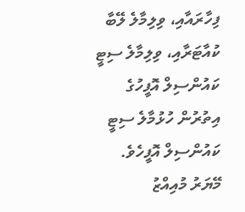ފިހާރައާއި، ވިލިމާލެ ލޭބާ ކުއާޓަރާއި، ވިލިމާލެ ސިޓީ ކައުންސިލް އޮފީހުގެ އިތުރުން ހުޅުމާލެ ސިޓީ ކައުންސިލް އޮފީހެވެ.
މޭޔަރު މުއިއްޒު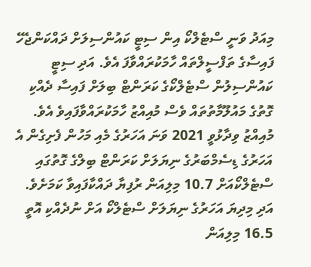މިއަދު ވަނީ ސްޓެލްކޯ އިން ސިޓީ ކައުންސިލަށް ދައްކަންޖެހޭ ފައިސާގެ ތަފްސީލްތައް ހާމަކުރައްވާފަ އެވެ. އަދި ސިޓީ ކައުންސިލުން ސްޓެލްކޯގެ ކަރަންޓް ބިލަށް ފައިސާ ދެއްކި ގޮތުގެ މައުލޫމާތުތައް ވެސް މުއިއްޒު ހާމަކުރައްވާފައިވެ އެވެ.
މުއިއްޒު ވިދާޅުވީ 2021 ވަނަ އަހަރުގެ މެއި މަހުން ފެށިގެން އެ އަހަރުގެ ޑިސެމްބަރުގެ ނިޔަލަށް ކަރަންޓް ބިލްގެ ގޮތުގައި ސްޓެލްކޯއަށް 10.7 މިލިއަން ރުފިޔާ ދައްކާފައިވާ ކަމަށެވެ. އަދި މިދިޔަ އަހަރުގެ ނިޔަލަށް ސްޓެލްކޯ އަށް ނުދެއްކި އޮތީ 16.5 މިލިއަން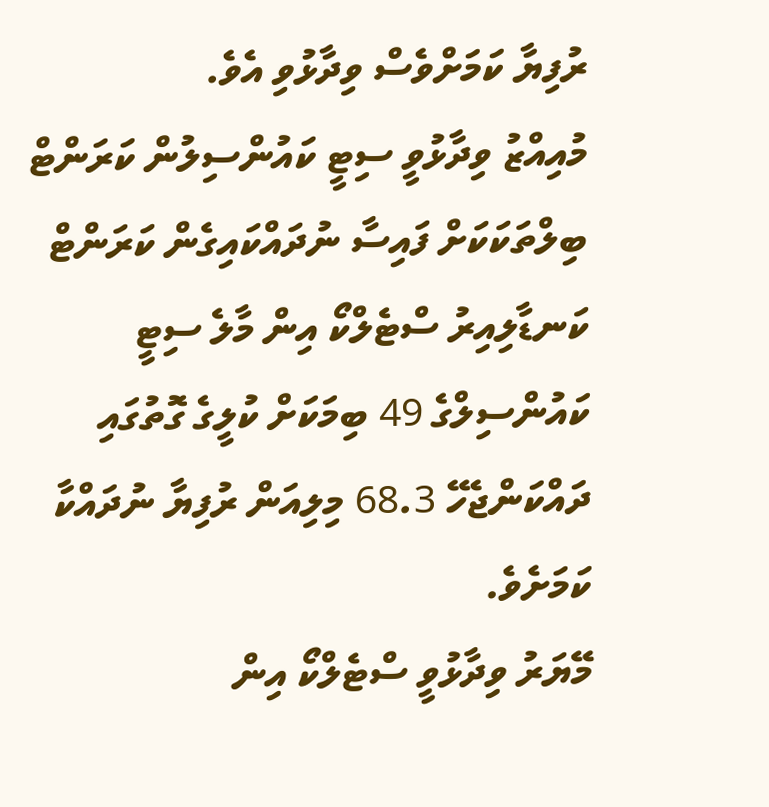ރުފިޔާ ކަމަށްވެސް ވިދާޅުވި އެވެ.
މުއިއްޒު ވިދާޅުވީ ސިޓީ ކައުންސިލުން ކަރަންޓް ބިލްތަކަކަށް ފައިސާ ނުދައްކައިގެން ކަރަންޓް ކަނޑާލިއިރު ސްޓެލްކޯ އިން މާލެ ސިޓީ ކައުންސިލްގެ 49 ބިމަކަށް ކުލީގެ ގޮތުގައި ދައްކަންޖެހޭ 68.3 މިލިއަން ރުފިޔާ ނުދައްކާ ކަމަށެވެ.
މޭޔަރު ވިދާޅުވީ ސްޓެލްކޯ އިން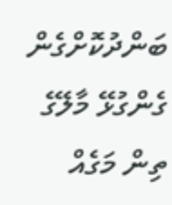ބަންދުކޮށްގެން ގެންގުޅޭ މާލޭގެ ތިން މަގެއް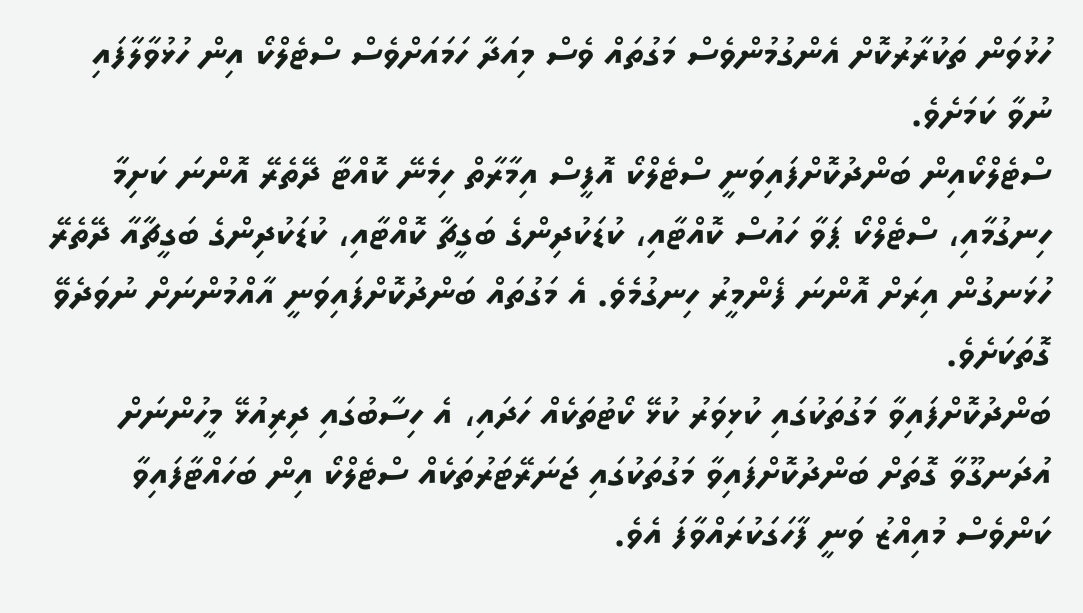ހުޅުވަން ތަކުރާރުކޮށް އެންގުމުންވެސް މަގުތައް ވެސް މިއަދާ ހަމައަށްވެސް ސްޓެލްކޯ އިން ހުޅުވާލާފައި ނުވާ ކަމަށެވެ.
ސްޓެލްކޯއިން ބަންދުކޮށްފައިވަނީ ސްޓެލްކޯ އޮފީސް އިމާރާތް ހިމެނޭ ކޮއްޓާ ދޭތެރޭ އޮންނަ ކަށިމާ ހިނގުމާއި، ސްޓެލްކޯ ޕަވާ ހައުސް ކޮއްޓާއި، ކުޑަކުދިންގެ ބަގީޗާ ކޮއްޓާއި، ކުޑަކުދިންގެ ބަގީޗާއާ ދޭތެރޭ ހުޅަނގުން އިރަށް އޮންނަ ފެންމީރު ހިނގުމެވެ. އެ މަގުތައް ބަންދުކޮށްފައިވަނީ އާއްމުންނަށް ނުވަދެވޭ ގޮތަކަށެވެ.
ބަންދުކޮށްފައިވާ މަގުތަކުގައި ކުޅިވަރު ކުޅޭ ކޯޓުތަކެއް ހަދައި، އެ ހިސާބުގައި ދިރިއުޅޭ މީހުންނަށް އުދަނގޫވާ ގޮތަށް ބަންދުކޮށްފައިވާ މަގުތަކުގައި ޖަނަރޭޓަރުތަކެއް ސްޓެލްކޯ އިން ބަހައްޓާފައިވާ ކަންވެސް މުއިއްޒު ވަނީ ފާހަގަކުރައްވާފަ އެވެ.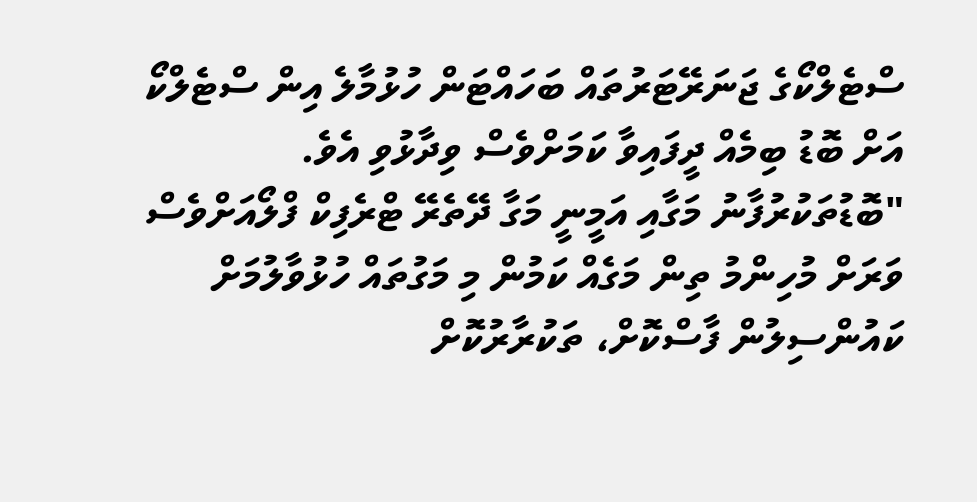ސްޓެލްކޯގެ ޖަނަރޭޓަރުތައް ބަހައްޓަން ހުޅުމާލެ އިން ސްޓެލްކޯ އަށް ބޮޑު ބިމެއް ދީފައިވާ ކަމަށްވެސް ވިދާޅުވި އެވެ.
"ބޮޑުތަކުރުފާނު މަގާއި އަމީނީ މަގާ ދޭތެރޭ ޓްރެފިކް ފްލޯއަށްވެސް ވަރަށް މުހިންމު ތިން މަގެއް ކަމުން މި މަގުތައް ހުޅުވާލުމަށް ކައުންސިލުން ފާސްކޮށް، ތަކުރާރުކޮށް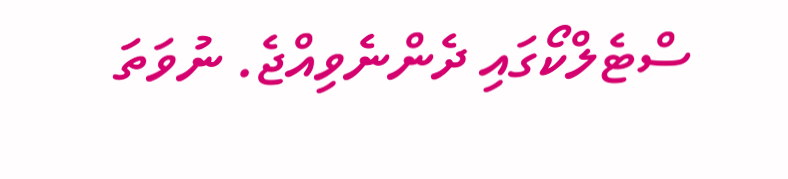ސްޓެލްކޯގައި ދެންނެވިއްޖެ. ނުވަތަ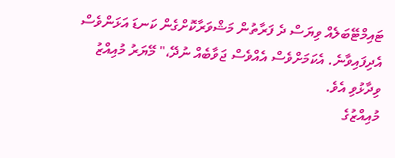ޓައިމްޓޭބަލެއް ވިޔަސް ދެ ފަރާތުން މަޝްވަރާކޮށްގެން ކަނޑަ އަޅަންވެސް އެދިފައިވާނެ. އެކަމަށްވެސް އެއްވެސް ޖަވާބެއް ނުދޭ،" މޭޔަރު މުއިއްޒު ވިދާޅުވި އެވެ.
މުއިއްޒުގެ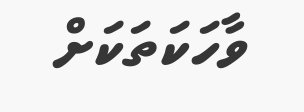ވާހަކަތަކަށް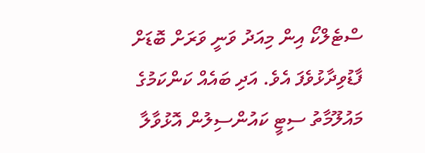ސްޓެލްކޯ އިން މިއަދު ވަނީ ވަރަށް ބޮޑަށް ފާޑުވިދާޅުވެފަ އެވެ. އަދި ބައެއް ކަންކަމުގެ މައުލޫމާތު ސިޓީ ކައުންސިލުން އޮޅުވާލާ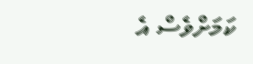ކަމަށްވެސް އެ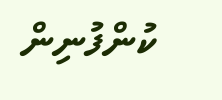ކުންފުނިން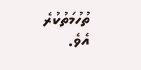ތުހުމަތުކުރެ އެވެ.